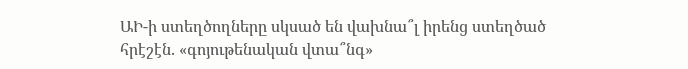ԱԻ-ի ստեղծողները սկսած են վախնա՞լ իրենց ստեղծած հրէշէն. «գոյութենական վտա՞նգ»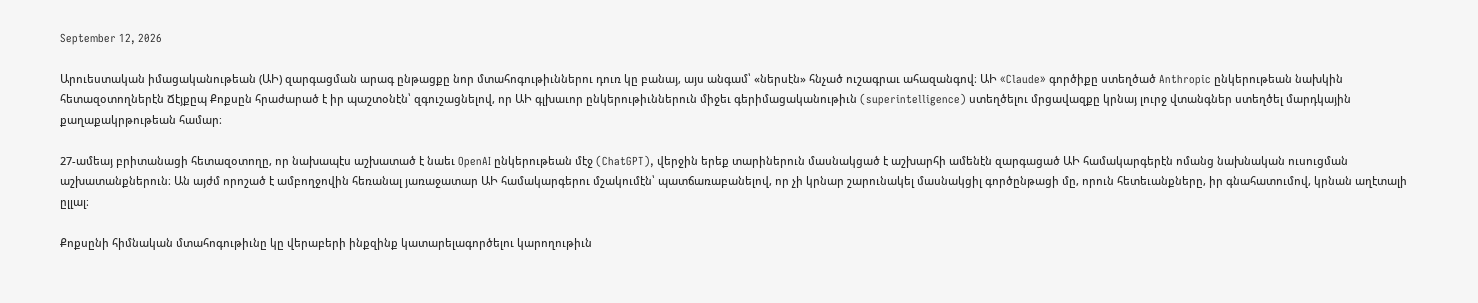September 12, 2026

Արուեստական իմացականութեան (ԱԻ) զարգացման արագ ընթացքը նոր մտահոգութիւններու դուռ կը բանայ, այս անգամ՝ «ներսէն» հնչած ուշագրաւ ահազանգով։ ԱԻ «Claude» գործիքը ստեղծած Anthropic ընկերութեան նախկին հետազօտողներէն Ճէյքըպ Քոքսըն հրաժարած է իր պաշտօնէն՝ զգուշացնելով, որ ԱԻ գլխաւոր ընկերութիւններուն միջեւ գերիմացականութիւն (superintelligence) ստեղծելու մրցավազքը կրնայ լուրջ վտանգներ ստեղծել մարդկային քաղաքակրթութեան համար։

27-ամեայ բրիտանացի հետազօտողը, որ նախապէս աշխատած է նաեւ OpenAI ընկերութեան մէջ (ChatGPT), վերջին երեք տարիներուն մասնակցած է աշխարհի ամենէն զարգացած ԱԻ համակարգերէն ոմանց նախնական ուսուցման աշխատանքներուն։ Ան այժմ որոշած է ամբողջովին հեռանալ յառաջատար ԱԻ համակարգերու մշակումէն՝ պատճառաբանելով, որ չի կրնար շարունակել մասնակցիլ գործընթացի մը, որուն հետեւանքները, իր գնահատումով, կրնան աղէտալի ըլլալ։

Քոքսընի հիմնական մտահոգութիւնը կը վերաբերի ինքզինք կատարելագործելու կարողութիւն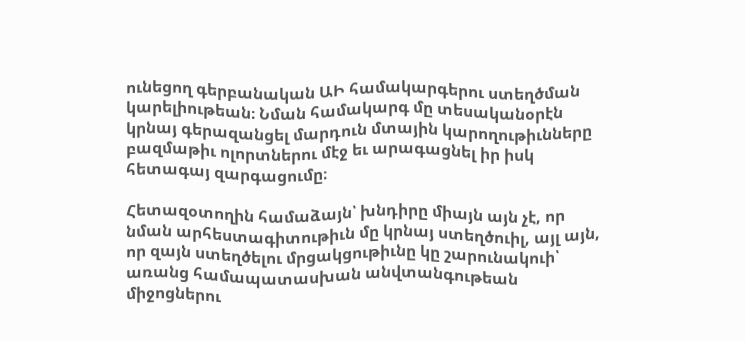ունեցող գերբանական ԱԻ համակարգերու ստեղծման կարելիութեան։ Նման համակարգ մը տեսականօրէն կրնայ գերազանցել մարդուն մտային կարողութիւնները բազմաթիւ ոլորտներու մէջ եւ արագացնել իր իսկ հետագայ զարգացումը։

Հետազօտողին համաձայն՝ խնդիրը միայն այն չէ, որ նման արհեստագիտութիւն մը կրնայ ստեղծուիլ, այլ այն, որ զայն ստեղծելու մրցակցութիւնը կը շարունակուի՝ առանց համապատասխան անվտանգութեան միջոցներու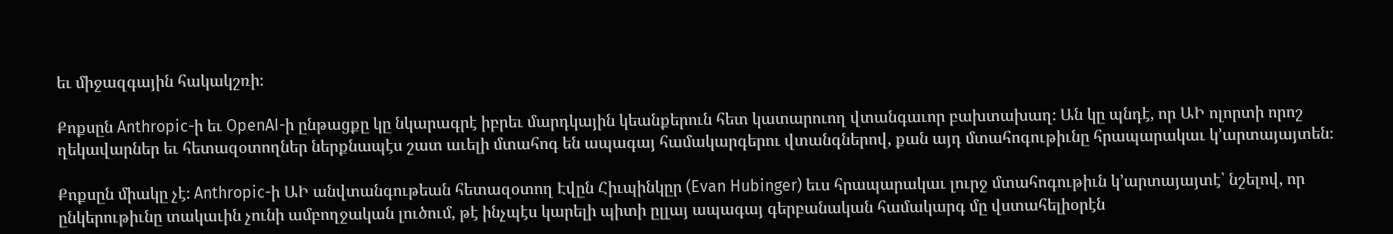եւ միջազգային հակակշռի։

Քոքսըն Anthropic-ի եւ OpenAI-ի ընթացքը կը նկարագրէ իբրեւ մարդկային կեանքերուն հետ կատարուող վտանգաւոր բախտախաղ։ Ան կը պնդէ, որ ԱԻ ոլորտի որոշ ղեկավարներ եւ հետազօտողներ ներքնապէս շատ աւելի մտահոգ են ապագայ համակարգերու վտանգներով, քան այդ մտահոգութիւնը հրապարակաւ կ՚արտայայտեն։

Քոքսըն միակը չէ։ Anthropic-ի ԱԻ անվտանգութեան հետազօտող Էվըն Հիւպինկըր (Evan Hubinger) եւս հրապարակաւ լուրջ մտահոգութիւն կ՚արտայայտէ՝ նշելով, որ ընկերութիւնը տակաւին չունի ամբողջական լուծում, թէ ինչպէս կարելի պիտի ըլլայ ապագայ գերբանական համակարգ մը վստահելիօրէն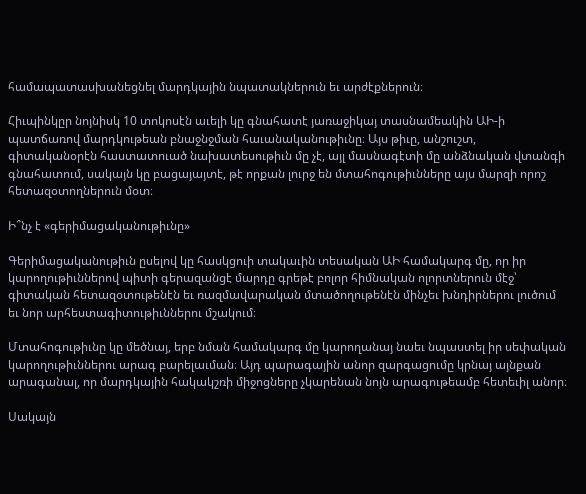համապատասխանեցնել մարդկային նպատակներուն եւ արժէքներուն։

Հիւպինկըր նոյնիսկ 10 տոկոսէն աւելի կը գնահատէ յառաջիկայ տասնամեակին ԱԻ-ի պատճառով մարդկութեան բնաջնջման հաւանականութիւնը։ Այս թիւը, անշուշտ, գիտականօրէն հաստատուած նախատեսութիւն մը չէ, այլ մասնագէտի մը անձնական վտանգի գնահատում, սակայն կը բացայայտէ, թէ որքան լուրջ են մտահոգութիւնները այս մարզի որոշ հետազօտողներուն մօտ։

Ի՞նչ է «գերիմացականութիւնը»

Գերիմացականութիւն ըսելով կը հասկցուի տակաւին տեսական ԱԻ համակարգ մը, որ իր կարողութիւններով պիտի գերազանցէ մարդը գրեթէ բոլոր հիմնական ոլորտներուն մէջ՝ գիտական հետազօտութենէն եւ ռազմավարական մտածողութենէն մինչեւ խնդիրներու լուծում եւ նոր արհեստագիտութիւններու մշակում։

Մտահոգութիւնը կը մեծնայ, երբ նման համակարգ մը կարողանայ նաեւ նպաստել իր սեփական կարողութիւններու արագ բարելաւման։ Այդ պարագային անոր զարգացումը կրնայ այնքան արագանալ, որ մարդկային հակակշռի միջոցները չկարենան նոյն արագութեամբ հետեւիլ անոր։

Սակայն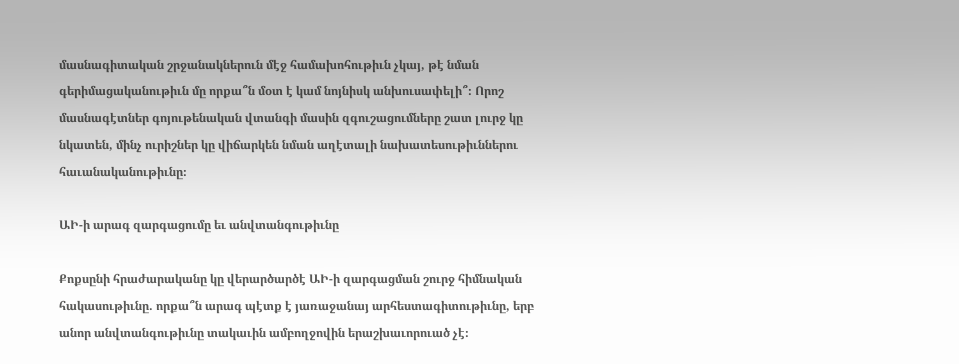մասնագիտական շրջանակներուն մէջ համախոհութիւն չկայ, թէ նման գերիմացականութիւն մը որքա՞ն մօտ է կամ նոյնիսկ անխուսափելի՞։ Որոշ մասնագէտներ գոյութենական վտանգի մասին զգուշացումները շատ լուրջ կը նկատեն, մինչ ուրիշներ կը վիճարկեն նման աղէտալի նախատեսութիւններու հաւանականութիւնը։

ԱԻ-ի արագ զարգացումը եւ անվտանգութիւնը

Քոքսընի հրաժարականը կը վերարծարծէ ԱԻ-ի զարգացման շուրջ հիմնական հակասութիւնը. որքա՞ն արագ պէտք է յառաջանայ արհեստագիտութիւնը, երբ անոր անվտանգութիւնը տակաւին ամբողջովին երաշխաւորուած չէ։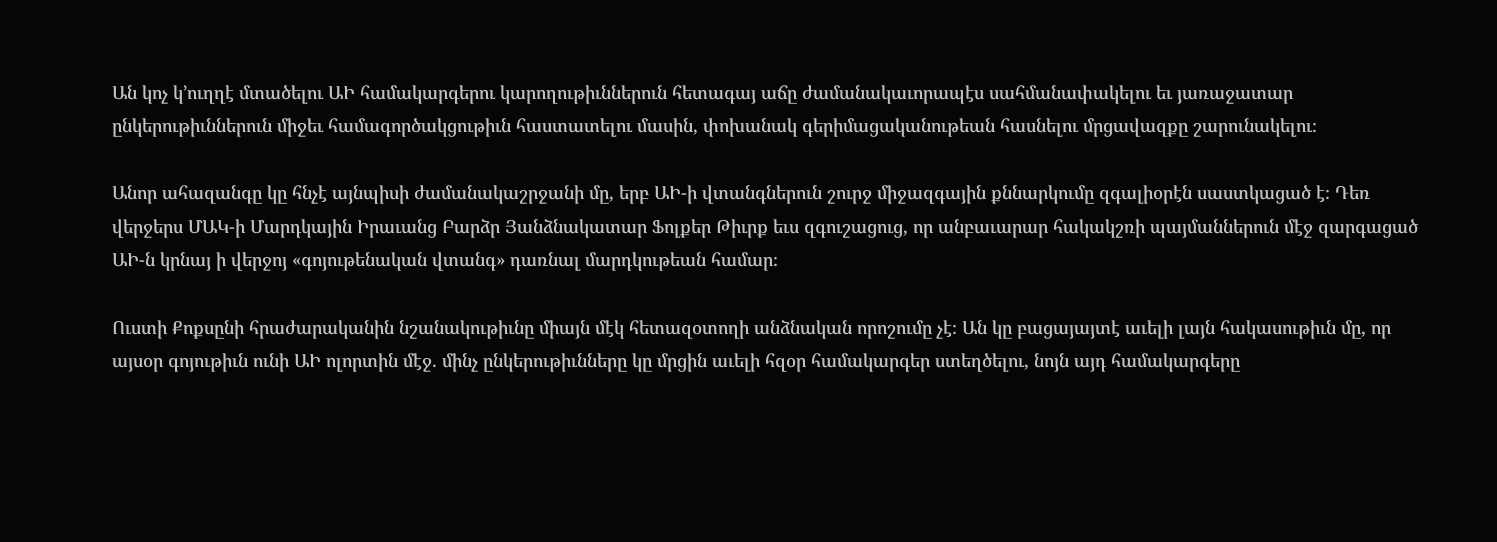Ան կոչ կ՚ուղղէ մտածելու ԱԻ համակարգերու կարողութիւններուն հետագայ աճը ժամանակաւորապէս սահմանափակելու եւ յառաջատար ընկերութիւններուն միջեւ համագործակցութիւն հաստատելու մասին, փոխանակ գերիմացականութեան հասնելու մրցավազքը շարունակելու։

Անոր ահազանգը կը հնչէ այնպիսի ժամանակաշրջանի մը, երբ ԱԻ-ի վտանգներուն շուրջ միջազգային քննարկումը զգալիօրէն սաստկացած է։ Դեռ վերջերս ՄԱԿ-ի Մարդկային Իրաւանց Բարձր Յանձնակատար Ֆոլքեր Թիւրք եւս զգուշացուց, որ անբաւարար հակակշռի պայմաններուն մէջ զարգացած ԱԻ-ն կրնայ ի վերջոյ «գոյութենական վտանգ» դառնալ մարդկութեան համար։

Ուստի Քոքսընի հրաժարականին նշանակութիւնը միայն մէկ հետազօտողի անձնական որոշումը չէ։ Ան կը բացայայտէ աւելի լայն հակասութիւն մը, որ այսօր գոյութիւն ունի ԱԻ ոլորտին մէջ. մինչ ընկերութիւնները կը մրցին աւելի հզօր համակարգեր ստեղծելու, նոյն այդ համակարգերը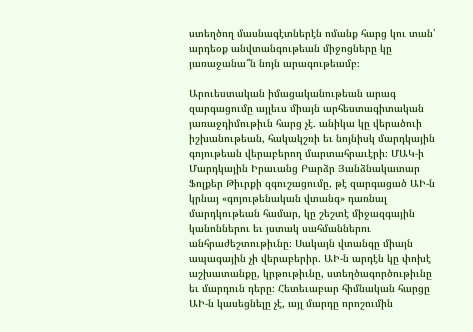ստեղծող մասնագէտներէն ոմանք հարց կու տան՝ արդեօք անվտանգութեան միջոցները կը յառաջանա՞ն նոյն արագութեամբ։

Արուեստական իմացականութեան արագ զարգացումը այլեւս միայն արհեստագիտական յառաջդիմութիւն հարց չէ. անիկա կը վերածուի իշխանութեան, հակակշռի եւ նոյնիսկ մարդկային գոյութեան վերաբերող մարտահրաւէրի։ ՄԱԿ-ի Մարդկային Իրաւանց Բարձր Յանձնակատար Ֆոլքեր Թիւրքի զգուշացումը, թէ զարգացած ԱԻ-ն կրնայ «գոյութենական վտանգ» դառնալ մարդկութեան համար, կը շեշտէ միջազգային կանոններու եւ յստակ սահմաններու անհրաժեշտութիւնը։ Սակայն վտանգը միայն ապագային չի վերաբերիր. ԱԻ-ն արդէն կը փոխէ աշխատանքը, կրթութիւնը, ստեղծագործութիւնը եւ մարդուն դերը։ Հետեւաբար հիմնական հարցը ԱԻ-ն կասեցնելը չէ, այլ մարդը որոշումին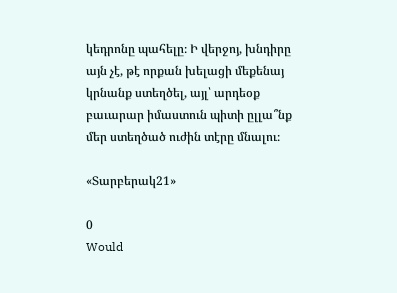կեդրոնը պահելը։ Ի վերջոյ, խնդիրը այն չէ, թէ որքան խելացի մեքենայ կրնանք ստեղծել, այլ՝ արդեօք բաւարար իմաստուն պիտի ըլլա՞նք մեր ստեղծած ուժին տէրը մնալու։

«Տարբերակ21»

0
Would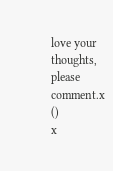love your thoughts, please comment.x
()
x